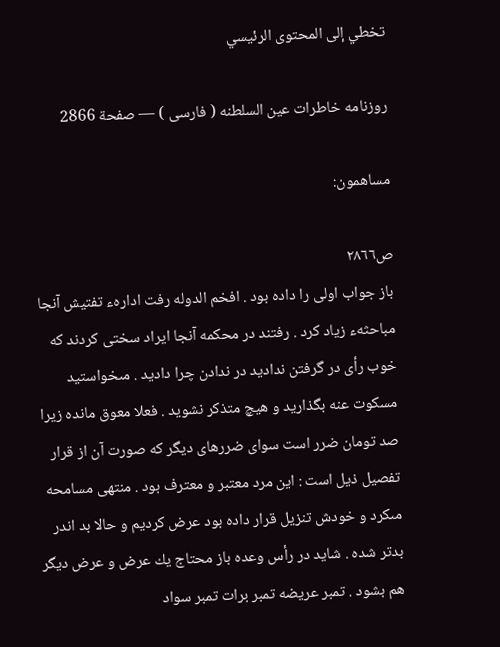تخطي إلى المحتوى الرئيسي

روزنامه خاطرات عين السلطنه ( فارسى ) — صفحة 2866

مساهمون:

ص٢٨٦٦
باز جواب اولى را داده بود . افخم الدوله رفت ادارهء تفتيش آنجا مباحثهء زياد كرد . رفتند در محكمه آنجا ايراد سختى كردند كه خوب رأى در گرفتن نداديد در ندادن چرا داديد . مىخواستيد مسكوت عنه بگذاريد و هيچ متذكر نشويد . فعلا معوق مانده زيرا صد تومان ضرر است سواى ضررهاى ديگر كه صورت آن از قرار تفصيل ذيل است : اين مرد معتبر و معترف بود . منتهى مسامحه مىكرد و خودش تنزيل قرار داده بود عرض كرديم و حالا بد اندر بدتر شده . شايد در رأس وعده باز محتاج يك عرض و عرض ديگر هم بشود . تمبر عريضه تمبر برات تمبر سواد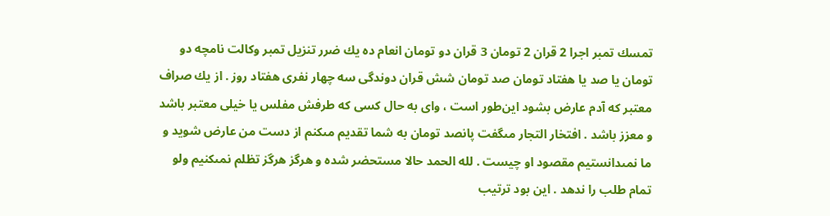تمسك تمبر اجرا 2 قران 2 تومان 3 قران دو تومان انعام ده يك ضرر تنزيل تمبر وكالت نامچه دو تومان يا صد يا هفتاد تومان صد تومان شش قران دوندگى سه چهار نفرى هفتاد روز . از يك صراف معتبر كه آدم عارض بشود اين‌طور است ، واى به حال كسى كه طرفش مفلس يا خيلى معتبر باشد و معزز باشد . افتخار التجار مىگفت پانصد تومان به شما تقديم مىكنم از دست من عارض شويد و ما نمىدانستيم مقصود او چيست . لله الحمد حالا مستحضر شده و هرگز هرگز تظلم نمىكنيم ولو تمام طلب را ندهد . اين بود ترتيب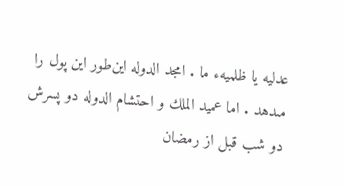عدليه يا ظلميهء ما . امجد الدوله اين‌طور اين پول را مىدهد . اما عميد الملك و احتشام الدوله دو پسرش دو شب قبل از رمضان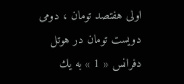اولى هفتصد تومان ، دومى دويست تومان در هوتل دفرانس « 1 » به يك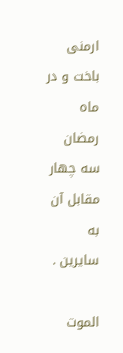ارمنى باخت و در ماه رمضان سه چهار مقابل آن به سايرين .

الموت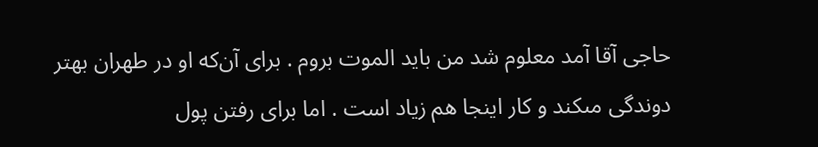حاجى آقا آمد معلوم شد من بايد الموت بروم . براى آن‌كه او در طهران بهتر دوندگى مىكند و كار اينجا هم زياد است . اما براى رفتن پول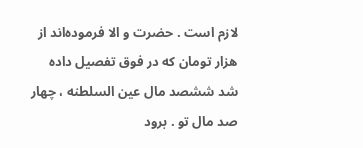لازم است . حضرت و الا فرموده‌اند از هزار تومان كه در فوق تفصيل داده شد ششصد مال عين السلطنه ، چهار صد مال تو . برود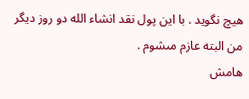هيچ نگويد . با اين پول نقد انشاء الله دو روز ديگر من البته عازم مىشوم .
هامش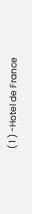( 1 ) -Hotel de France